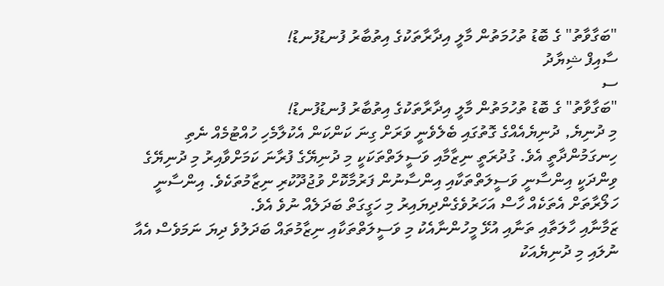"ބަގާވާތު" ގެ ބޮޑު ތުހުމަތުން މާލީ އިދާރާތަކުގެ އިތުބާރު ފުނޑުފުނޑު!
ސާއިފް ޝިޔާދު
ސ
"ބަގާވާތު" ގެ ބޮޑު ތުހުމަތުން މާލީ އިދާރާތަކުގެ އިތުބާރު ފުނޑުފުނޑު!
މި ދުނިޔެ, ދުނިޔެއެއްގެ ގޮތުގައި ބެލެވެނީ ވަރަށް ގިނަ ކަންކަން އެކުލާމެހި ހުއްޓުމެއް ނެތި ހިނގަމުންދާތީ އެވެ. ގުދުރަތީ ނިޒާމާއި ވަސީލަތްތަކަކީ މި ދުނިޔޭގެ ފުރާނަ ކަމަށްވާއިރު މި ދުނިޔޭގެ ވިންދަކީ އިންސާނީ ވަސީލަތްތަކާއި އިންސާނުން ފަރުމާކޮށް ވުޖުދޫކުރި ނިޒާމުތަކެވެ. އިންސާނީ ހަލޯރާތަށް އެތަކެއް ހާސް އަހަރުވެގެންދިޔައިރު މި ހަގީގަތް ބަދަލެއް ނުވެ އެވެ.
ޒަމާނާއި ހާލަތާއި ތަނާއި އުޅޭ މީހުންނާއެކު މި ވަސީލަތްތަކާއި ނިޒާމުތައް ބަދަލުވެ ދިޔަ ނަމަވެސް އެއާ ނުލައި މި ދުނިޔެއަކު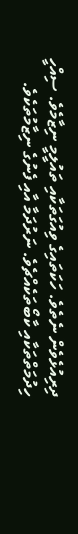ދިރިއުޅެވެން ނެތެވެ. ހަކަތައިގެ ވިއުގަތަކާއި ތައުލީމީ ނިޒާމެވެ. ސިއްހީ ހިދުމަތްތަކާއި ކާބޯތަކެއްޗެވެ. ނަރުދަމާ އާއި ފެނުގެ ނިޒާމުތަކެވެ.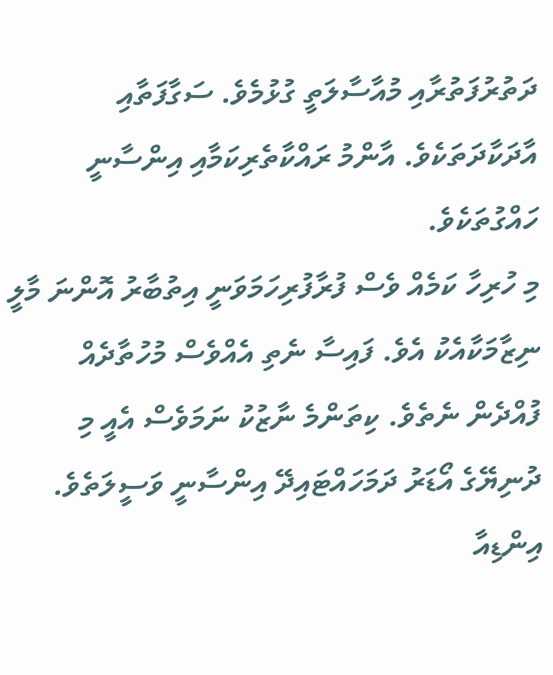ދަތުރުފަތުރާއި މުއާސާލަތީ ގުޅުމެވެ. ސަގާފަތާއި އާދަކާދަތަކެވެ. އާންމު ރައްކާތެރިކަމާއި އިންސާނީ ހައްގުތަކެވެ.
މި ހުރިހާ ކަމެއް ވެސް ފުރާފުރިހަމަވަނީ އިތުބާރު އޮންނަ މާލީ ނިޒާމަކާއެކު އެވެ. ފައިސާ ނެތި އެއްވެސް މުހުތާދެއް ފުއްދެން ނެތެވެ. ކިތަންމެ ނާޒުކު ނަމަވެސް އެއީ މި ދުނިޔޭގެ އޯޑަރު ދަމަހައްޓައިދޭ އިންސާނީ ވަސީލަތެވެ. އިންޑިއާ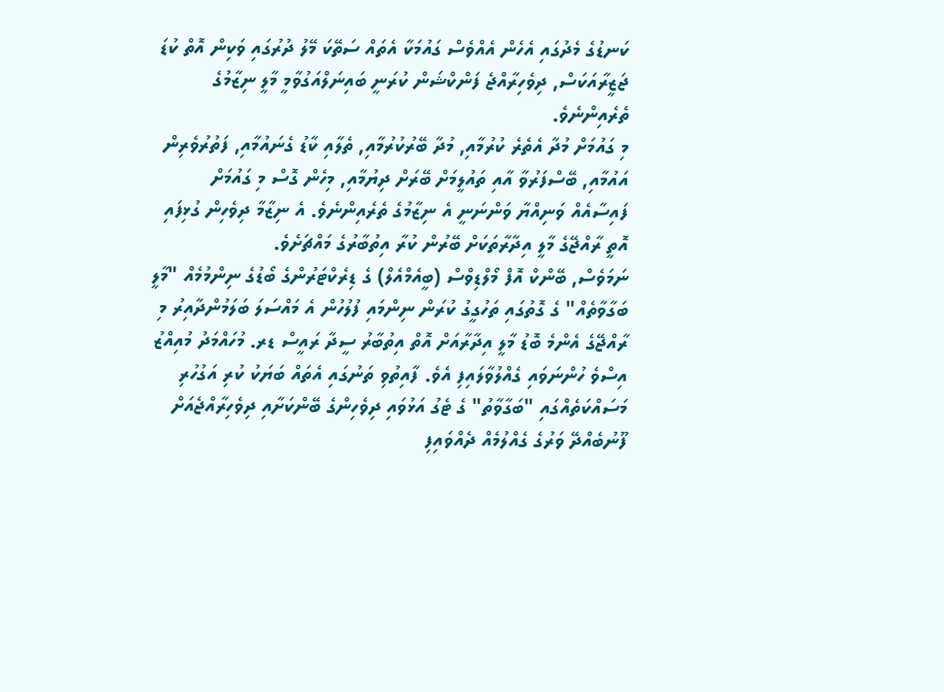ކަނޑުގެ މެދުގައި އެހެން އެއްވެސް ގައުމަކާ އެތައް ސަތޭކަ މޭލު ދުރުގައި ވަކިން އޮތް ކުޑަ ޖަޒީރާއަކަސް, ދިވެހިރާއްޖެ ފަންކްޝަން ކުރަނީ ބައިނަލްއަގުވާމީ މާލީ ނިޒާމުގެ ތެރެއިންނެވެ.
މި ގައުމަށް މުދާ އެތެރެ ކުރުމާއި, މުދާ ބޭރުކުރުމާއި, ތެލާއި ކާޑު ގެނައުމާއި, ފަތުރުވެރިން އައުމާއި, ބޭސްފަރުވާ އާއި ތައުލީމަށް ބޭރަށް ދިޔުމާއި, މިހެން ގޮސް މި ގައުމަށް ފައިސާއެއް ވަނިއްޔާ ވަންނަނީ އެ ނިޒާމުގެ ތެރެއިންނެވެ. އެ ނިޒާމާ ދިވެހިން ގުޅިފައި އޮތީ ރާއްޖޭގެ މާލީ އިދާރާތަކަށް ބޭރުން ކުރާ އިތުބާރުގެ މައްޗަށެވެ.
ނަމަވެސް, ބޭންކް އޮފް މޯލްޑިވްސް (ބީއެމްއެލް) ގެ ޑިރެކްޓަރުންގެ ބޯޑުގެ ނިންމުމެއް "މާލީ ބަގާވާތެއް" ގެ ގޮތުގައި ތަހުގީގު ކުރަން ނިންމައި ފުލުހުން އެ މައްސަލަ ބަލަމުންދާއިރު މި ރާއްޖޭގެ އެންމެ ބޮޑު މާލީ އިދާރާއަށް އޮތް އިތުބާރު ސީދާ ރައީސް ޑރ. މުހައްމަދު މުއިއްޒު އިސްވެ ހުންނަވައި ގެއްލުވާލައިފި އެވެ. ފާއިތުވި ތަނުގައި އެތައް ބަޔަކު ކުރި އަގުހުރި މަސައްކަތެއްގައި "ބަގާވާތު" ގެ ޓެގު އަޅުވައި ދިވެހިންގެ ބޭންކަށާއި ދިވެހިރާއްޖެއަށް ފޫނުބެއްދޭ ވަރުގެ ގެއްލުމެއް ދެއްވައިފި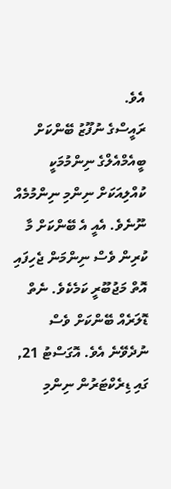އެވެ.
ރައީސްގެ ނުފޫޒު ބޭންކަށް
ބީއެމްއެލްގެ ނިންމުމަކީ ކުއްލިއަކަށް ނިންމި ނިންމުމެއް ނޫނެވެ. އެއީ އެ ބޭންކަށް މާ ކުރިން ވެސް ނިންމަން ޖެހިފައި އޮތް މަޖުބޫރީ ކަމެކެވެ. ނެތް ޑޮލަރެއް ބޭންކަށް ވެސް ނުދެވޭނެ އެވެ. އޮގަސްޓު 21, ގައި ޑިރެކްޓަރުން ނިންމި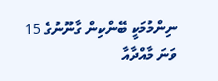ނިންމުމަކީ ބޭންކިން ގާނޫނުގެ 15 ވަނަ މާއްދާއާ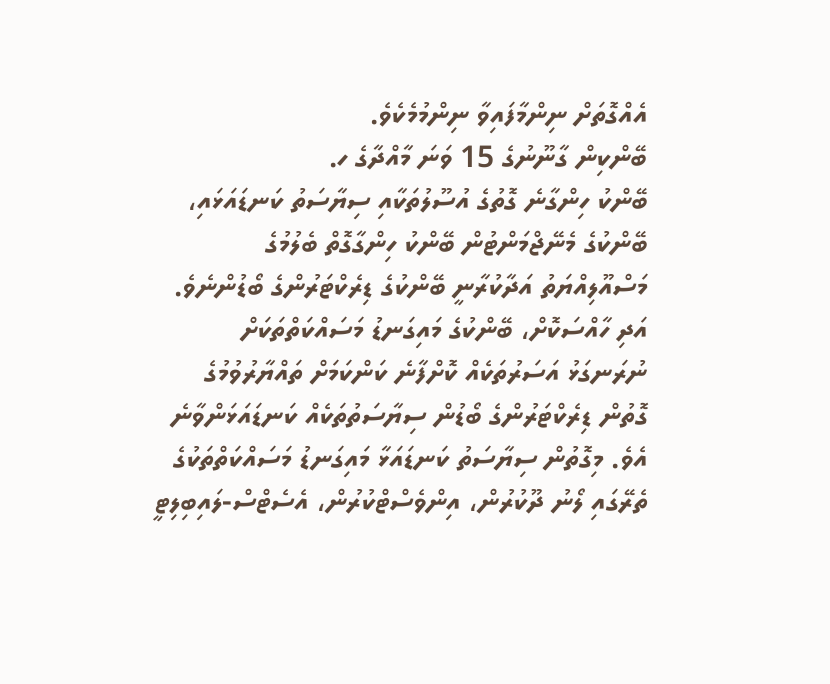އެއްގޮތަށް ނިންމާފައިވާ ނިންމުމެކެވެ.
ބޭންކިން ގާނޫނުގެ 15 ވަނަ މާއްދާގެ ހ.
ބޭންކު ހިންގާނެ ގޮތުގެ އުސޫލުތަކާއި ސިޔާސަތު ކަނޑައަޅައި، ބޭންކުގެ މެނޭޖްމަންޓުން ބޭންކު ހިންގާގޮތް ބެލުމުގެ މަސްއޫލިއްޔަތު އަދާކުރާނީ ބޭންކުގެ ޑިރެކްޓަރުންގެ ބޯޑުންނެވެ. އަދި ހާއްސަކޮށް، ބޭންކުގެ މައިގަނޑު މަސައްކަތްތަކަށް ނުރަނގަޅު އަސަރުތަކެއް ކޮށްފާނެ ކަންކަމަށް ތައްޔާރުވުމުގެ ގޮތުން ޑިރެކްޓަރުންގެ ބޯޑުން ސިޔާސަތުތަކެއް ކަނޑައަޅަންވާނެ އެވެ. މިގޮތުން ސިޔާސަތު ކަނޑައަޅާ މައިގަނޑު މަސައްކަތްތަކުގެ ތެރޭގައި ލޯނު ދޫކުރުން، އިންވެސްޓްކުރުން، އެސެޓްސް-ލައިބިލިޓީ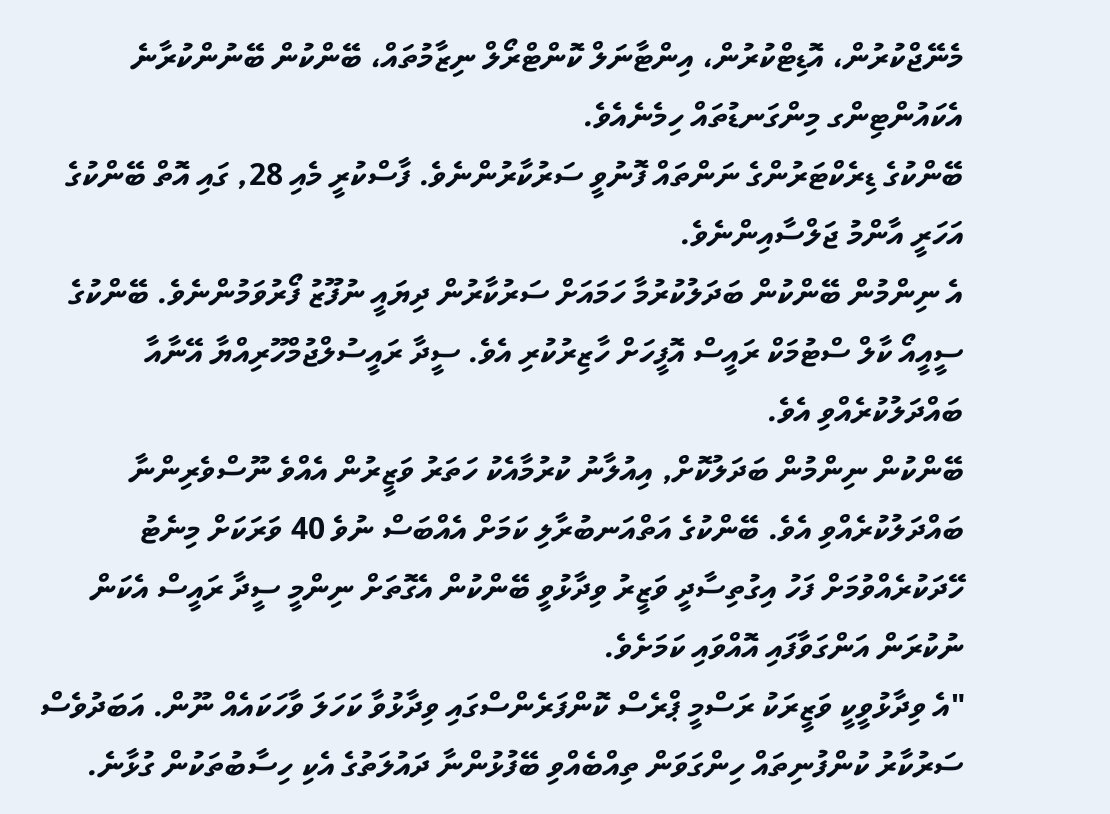މެނޭޖްކުރުން، އޮޑިޓްކުރުން، އިންޓާނަލް ކޮންޓްރޯލް ނިޒާމުތައް، ބޭންކުން ބޭނުންކުރާނެ އެކައުންޓިންގ މިންގަނޑުތައް ހިމެނެއެވެ.
ބޭންކުގެ ޑިރެކްޓަރުންގެ ނަންތައް ފޮނުވީ ސަރުކާރުންނެވެ. ފާސްކުރީ މެއި 28, ގައި އޮތް ބޭންކުގެ އަހަރީ އާންމު ޖަލްސާއިންނެވެ.
އެ ނިންމުން ބޭންކުން ބަދަލުކުރުމާ ހަމައަށް ސަރުކާރުން ދިޔައީ ނުފޫޒު ފޯރުވަމުންނެވެ. ބޭންކުގެ ސީއީއޯ ކާލް ސްޓުމަކް ރައީސް އޮފީހަށް ހާޒިރުކުރި އެވެ. ސީދާ ރައީސުލްޖުމްހޫރިއްޔާ އޭނާއާ ބައްދަލުކުރެއްވި އެވެ.
ބޭންކުން ނިންމުން ބަދަލުކޮށް, އިއުލާނު ކުރުމާއެކު ހަތަރު ވަޒީރުން އެއްވެ ނޫސްވެރިންނާ ބައްދަލުކުރެއްވި އެވެ. ބޭންކުގެ އަތްއަނބުރާލި ކަމަށް އެއްބަސް ނުވެ 40 ވަރަކަށް މިނެޓު ހޭދަކުރެއްވުމަށް ފަހު އިގުތިސާދީ ވަޒީރު ވިދާޅުވީ ބޭންކުން އެގޮތަށް ނިންމީ ސީދާ ރައީސް އެކަން ނުކުރަން އަންގަވާފައި އޮއްވައި ކަމަށެވެ.
"އެ ވިދާޅުވީކީ ވަޒީރަކު ރަސްމީ ޕްރެސް ކޮންފަރެންސްގައި ވިދާޅުވާ ކަހަލަ ވާހަކައެއް ނޫން. އަބަދުވެސް ސަރުކާރު ކުންފުނިތައް ހިންގަވަން ތިއްބެއްވި ބޭފުޅުންނާ ދައުލަތުގެ އެކި ހިސާބުތަކުން ގުޅާނެ.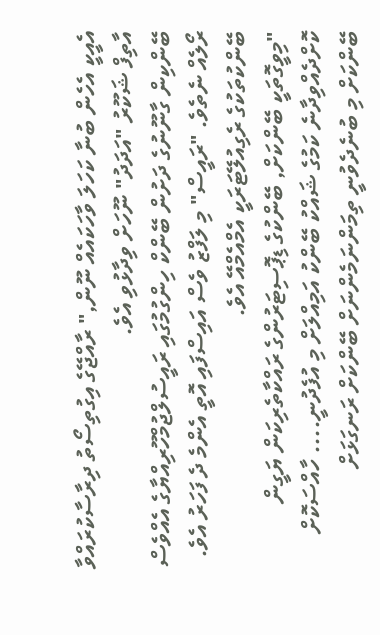އެއީކީ އެހެން ބުނާ ކަހަލަ ވާހަކައެއް ނޫން," ރާއްޖޭގެ އިގުތިސޯތު ދިރާސާކުރައްވާ އާތިފް ޝަކޫރު "އަދަދު" ނޫހަށް ވިދާޅުވި އެވެ.
ބޭންކިން ގާނޫނުގެ ދަށުން ބޭންކް ހިންގުމުގައި ރައީސުލްޖުމްހޫރިއްޔާގެ އެއްވެސް ރޯލެއް ނެތެވެ. "ރައީސް" މި ލަފްޒު ވެސް އައިސްފައި އޮތީ އެންމެ ދެ ފަހަރު އެވެ. ބޭންކުތަކުގެ ރެގިއުލޭޓަރަކީ އެމްއެމްއޭ އެވެ.
"މިވީގޮތަކީ ބޭންކަށް, ބޭންކުގެ ޑިޕޮސިޓަރުންގެ ރައްކާތެރިކަން ޔަގީން ކޮށްދެއްވިދާނެ ކަމުގެ ޝައްކު ބޭންކު އަމިއްލަށް މި އުފެދުނީ.... ހާއްސަކޮށް ބޭންކަށް މި ބުނެދެވުނީ ތިމަންނަމެންނަށް ބޭންކަށް ރަނގަޅަށް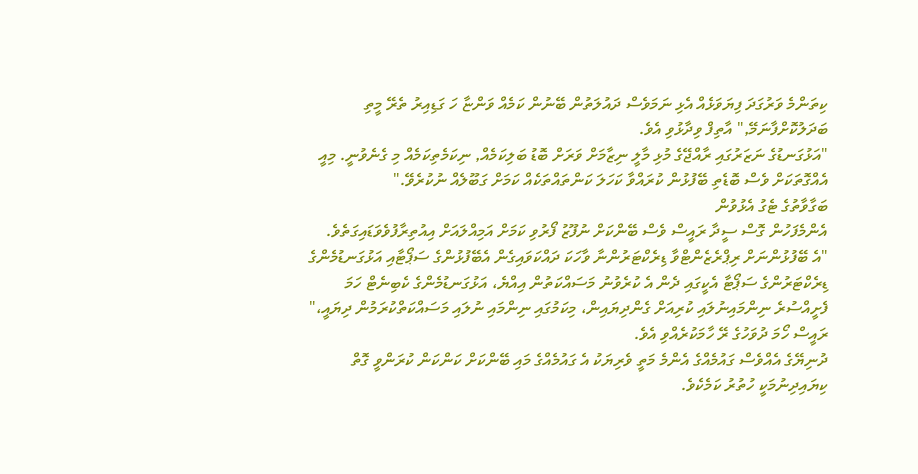ކިތަންމެ ވަރުގަދަ ފިޔަވަޅެއް އެޅި ނަމަވެސް ދައުލަތުން ބޭނުން ކަމެއް ވަންޏާ ހަ ގަޑިއިރު ތެރޭ މީތި ބަދަލުކޮށްފާނަމޭ," އާތިފް ވިދާޅުވި އެވެ.
"އަޅުގަނޑުގެ ނަޒަރުގައި ރާއްޖޭގެ މުޅި މާލީ ނިޒާމަށް ވަރަށް ބޮޑު ބަލިކަމެއް, ނިކަމެތިކަމެއް މި ގެނެވުނީ. މިއީ އެއްގޮތަކަށް ވެސް ބޮޑެތި ބޭފުޅުން ކުރައްވާ ކަހަލަ ކަންތައްތަކެއް ކަމަށް ގަބޫލެއް ނުކުރެވޭ."
ބަގާވާތުގެ ޓެގު އެޅުވުން
އެންމެފަހުން ގޮސް ސީދާ ރައީސް ވެސް ބޭންކަށް ނުފޫޒު ފޯރުވި ކަމަށް އަމިއްލައަށް އިއުތިރާފުވެވަޑައިގަތެވެ.
"އެ ބޭފުޅުންނަށް ރިޕްރެޒެންޓްވާ ޑިރެކްޓަރުންނާ ވާހަކަ ދައްކަވައިގެން އެބޭފުޅުންގެ ސަޕޯޓާއި އަޅުގަނޑުމެންގެ ޑިރެކްޓަރުންގެ ސަޕޯޓާ އެކީގައި ދެން އެ ކުރެވުނު މަސައްކަތުން އިއްޔެ، އަޅުގަނޑުމެންގެ ކެބިނެޓް ހަމަ ފެށީއްސުރެ ނިންމައިނުލައި ކުރިއަށް ގެންދިޔައިން، މިކަމުގައި ނިންމައި ނުލައި މަސައްކަތްކުރަމުން ދިޔައީ،" ރައީސް ހޯމަ ދުވަހުގެ ރޭ ހާމަކުރެއްވި އެވެ.
ދުނިޔޭގެ އެއްވެސް ގައުމެއްގެ އެންމެ މަތީ ވެރިޔަކު އެ ގައުމެއްގެ މައި ބޭންކަށް ކަންކަން ކުރަންވީ ގޮތް ކިޔައިދިނުމަކީ ހުތުރު ކަމެކެވެ.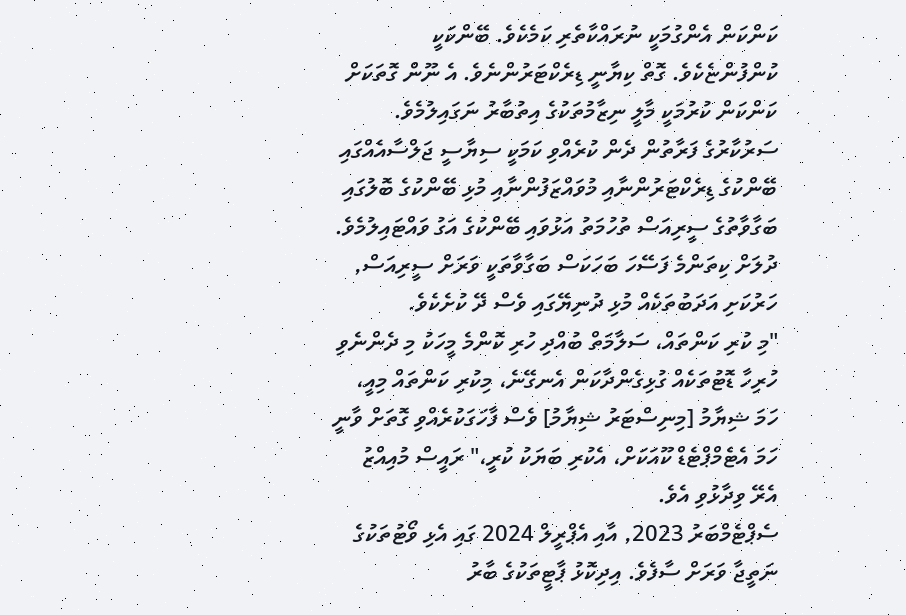ކަންކަން އެންގުމަކީ ނުރައްކާތެރި ކަމެކެވެ. ބޭންކަކީ ކުންފުންޏެކެވެ. ގޮތް ކިޔާނީ ޑިރެކްޓަރުންނެވެ. އެ ނޫން ގޮތަކަށް ކަންކަން ކުރުމަކީ މާލީ ނިޒާމުތަކުގެ އިތުބާރު ނަގައިލުމެވެ.
ސަރުކާރުގެ ފަރާތުން ދެން ކުރެއްވި ކަމަކީ ސިޔާސީ ޖަލްސާއެއްގައި ބޭންކުގެ ޑިރެކްޓަރުންނާއި މުވައްޒަފުންނާއި މުޅި ބޭންކުގެ ބޮލުގައި ބަގާވާތުގެ ސީރިއަސް ތުހުމަތު އަޅުވައި ބޭންކުގެ އަގު ވައްޓައިލުމެވެ. ދުލަށް ކިތަންމެ ފަސޭހަ ބަހަކަސް ބަގާވާތަކީ ވަރަށް ސީރިއަސް, ހަރުކަށި އަދަބުތަކެއް މުޅި ދުނިޔޭގައި ވެސް ދޭ ކުށެކެވެ.
"މި ކުރި ކަންތައް، ސަލާމަތް ބުއްދި ހުރި ކޮންމެ މީހަކު މި ދެންނެވި ހުރިހާ ޑޮޓުތަކެއް ގުޅިގެންދާކަން އެނގޭނެ، މިކުރި ކަންތައް މިއީ، ހަމަ ޝިޔާމު [މިނިސްޓަރު ޝިޔާމު] ވެސް ފާހަގަކުރެއްވި ގޮތަށް ވާނީ ހަމަ އެޓެމްޕްޓެޑް ކޫއަކަށް، އެކުރި ބަޔަކު ކުރީ،" ރައީސް މުއިއްޒު އެރޭ ވިދާޅުވި އެވެ.
ސެޕްޓެމްބަރު 2023, އާއި އެޕްރީލް 2024 ގައި އެޅި ވޯޓުތަކުގެ ނަތީޖާ ވަރަށް ސާފެވެ. އިދިކޮޅު ޕާޓީތަކުގެ ބާރު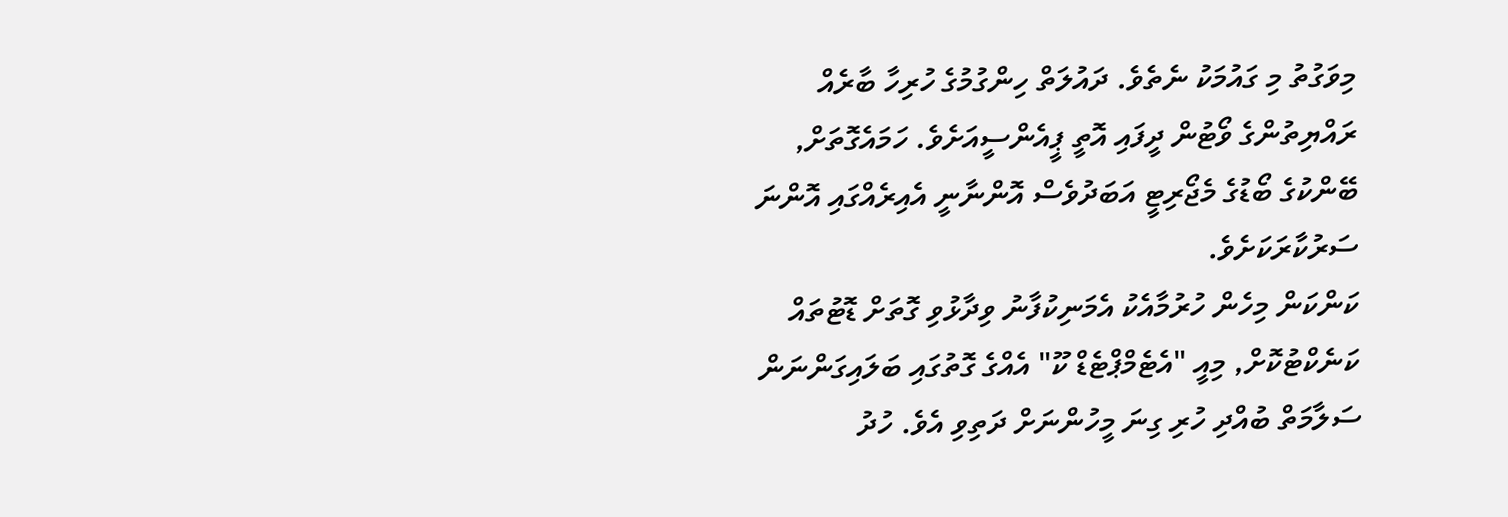މިވަގުތު މި ގައުމަކު ނެތެވެ. ދައުލަތް ހިންގުމުގެ ހުރިހާ ބާރެއް ރައްޔިތުންގެ ވޯޓުން ދީފައި އޮތީ ޕީއެންސީއަށެވެ. ހަމައެގޮތަށް, ބޭންކުގެ ބޯޑުގެ މެޖޯރިޓީ އަބަދުވެސް އޮންނާނީ އެއިރެއްގައި އޮންނަ ސަރުކާރަކަށެވެ.
ކަންކަން މިހެން ހުރުމާއެކު އެމަނިކުފާނު ވިދާޅުވި ގޮތަށް ޑޮޓުތައް ކަނެކްޓުކޮށް, މިއީ "އެޓެމްޕްޓެޑް ކޫ" އެއްގެ ގޮތުގައި ބަލައިގަންނަން ސަލާމަތް ބުއްދި ހުރި ގިނަ މީހުންނަށް ދަތިވި އެވެ. ހުދު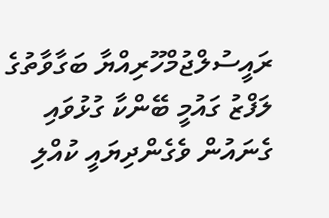ރައީސުލްޖުމްހޫރިއްޔާ ބަގާވާތުގެ ލަފްޒު ގައުމީ ބޭންކާ ގުޅުވައި ގެނައުން ވެގެންދިޔައީ ކުއްލި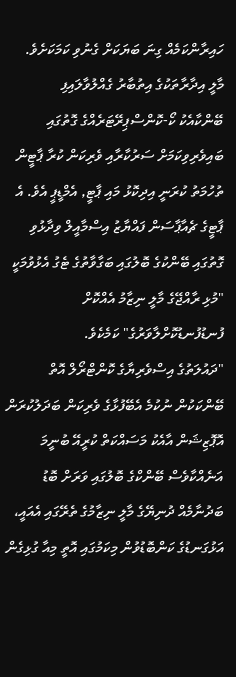ހައިރާންކަމެއް ގިނަ ބަޔަކަށް ގެނުވި ކަމަކަށެވެ.
މާލީ އިދާރާތަކުގެ އިތުބާރު ގެއްލުވާލައިފި
ބޭންކާއެކު ކޯ-ކޮންސްޕިރޭޓަރެއްގެ ގޮތުގައި ބައިވެރިވިކަމަށް ސަރުކާރާއި ވެރިކަން ކުރާ ޕާޓީން ތުހުމަތު ކުރަނީ އިދިކޮޅު މައި ޕާޓީ, އެމްޑީޕީ އެވެ. އެ ޕާޓީގެ ޗެއާޕާސަން ފައްޔާޒު އިސްމާއީލް ވިދާޅުވި ގޮތުގައި ބޭންކުގެ ބޮލުގައި ބަގާވާތުގެ ޓެގު އެޅުވުމަކީ "މުޅި ރާއްޖޭގެ މާލީ ނިޒާމު އެއްކޮށް ފުނޑުފުނޑުކޮށްލާވަރުގެ" ކަމެކެވެ.
"ދައުލަތުގެ އިސްވެރިޔާގެ ކޮންޓްރޯލް އޮތް ބޭންކަކުން ނުކުމެ އެބޭފުޅާގެ ވެރިކަން ބަދަލުކުރަން އޮޕޮޒިޝަން އާއެކު މަސައްކަތް ކުރީއޭ ބުނީމަ އަނެއްކާވެސް ބޭންކްގެ ބޮލުގައި ވަރަށް ބޮޑު ބަދުނާމެއް ދުނިޔޭގެ މާލީ ނިޒާމުގެ ތެރޭގައި އެއައީ، އަޅުގަނޑުގެ ކަންބޮޑުވުން މިކަމުގައި އޮތީ މިއާ ގުޅިގެން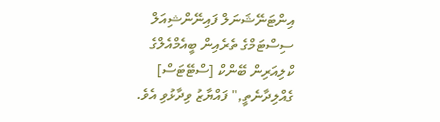އިންޓަނޭޝަނަލް ފައިނޭންޝިއަލް ސިސްޓަމްގެ ތެރެއިން ބީއެމްއެލްގެ ކްލިއަރިން ބޭންކް [ސްޓޭޓަސް] ގެއްލިދާނެތީ," ފައްޔާޒު ވިދާޅުވި އެވެ.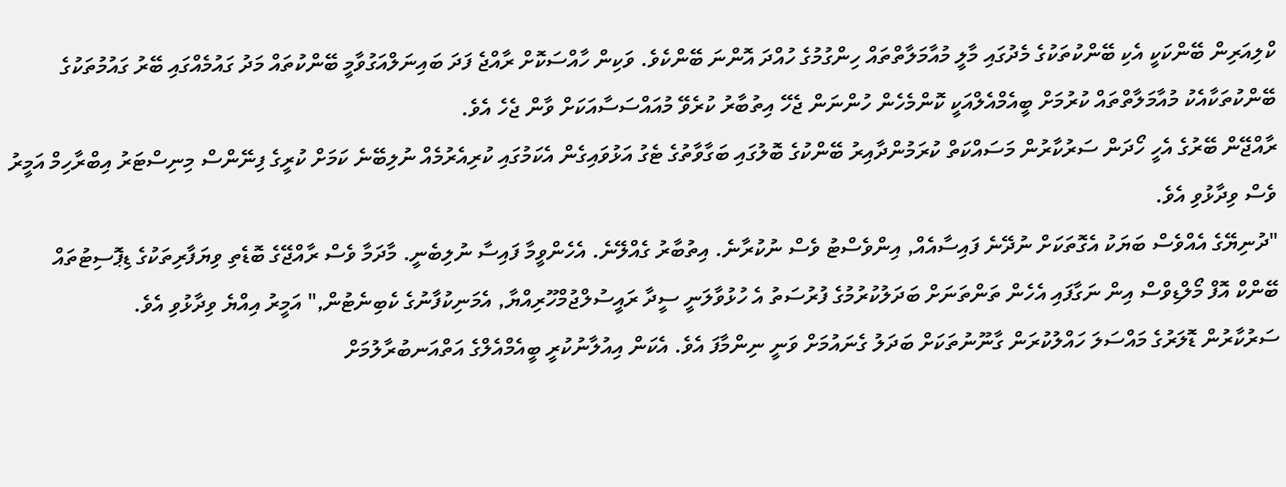ކްލިއަރިން ބޭންކަކީ އެކި ބޭންކުތަކުގެ މެދުގައި މާލީ މުއާމަލާތްތައް ހިންގުމުގެ ހުއްދަ އޮންނަ ބޭންކެވެ. ވަކިން ހާއްސަކޮށް ރާއްޖެ ފަދަ ބައިނަލްއަގުވާމީ ބޭންކުތައް މަދު ގައުމެއްގައި ބޭރު ގައުމުތަކުގެ ބޭންކުތަކާއެކު މުއާމަލާތްތައް ކުރުމަށް ބީއެމްއެލްއަކީ ކޮންމެހެން ހުންނަން ޖެހޭ އިތުބާރު ކުރެވޭ މުއައްސަސާއަކަށް ވާން ޖެހެ އެވެ.
ރާއްޖޭން ބޭރުގެ އެހީ ހޯދަން ސަރުކާރުން މަސައްކަތް ކުރަމުންދާއިރު ބޭންކުގެ ބޮލުގައި ބަގާވާތުގެ ޓެގު އަޅުވައިގެން އެކަމުގައި ކުރިއެރުމެއް ނުލިބޭނެ ކަމަށް ކުރީގެ ފިނޭންސް މިނިސްޓަރު އިބްރާހިމް އަމީރު ވެސް ވިދާޅުވި އެވެ.
"ދުނިޔޭގެ އެއްވެސް ބަޔަކު އެގޮތަކަށް ނުދޭނެ ފައިސާއެއް, އިންވެސްޓު ވެސް ނުކުރާނެ. އިތުބާރު ގެއްލޭނެ. އެހެންވީމާ ފައިސާ ނުލިބެނީ. މާދަމާ ވެސް ރާއްޖޭގެ ބޮޑެތި ވިޔަފާރިތަކުގެ ޑިޕޮސިޓުތައް ބޭންކް އޮފް މޯލްޑިވްސް އިން ނަގާފައި އެހެން ތަންތަނަށް ބަދަލުކުރުމުގެ ފުރުސަތު އެ ހުޅުވާލަނީ ސީދާ ރައީސުލްޖުމްހޫރިއްޔާ, އެމަނިކުފާނުގެ ކެބިނެޓުން," އަމީރު އިއްޔެ ވިދާޅުވި އެވެ.
ސަރުކާރުން ޑޮލަރުގެ މައްސަލަ ހައްލުކުރަން ގާނޫނުތަކަށް ބަދަލު ގެނައުމަށް ވަނީ ނިންމާފަ އެވެ. އެކަން އިއުލާނުކުރީ ބީއެމްއެލްގެ އަތްއަނބުރާލުމަށް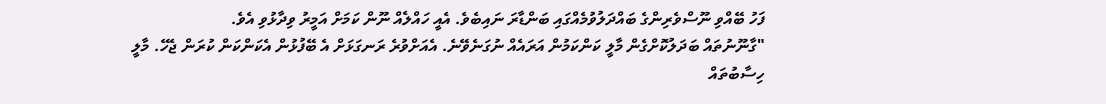ފަހު ބޭއްވި ނޫސްވެރިންގެ ބައްދަލުވުމެއްގައި ބަންޑާރަ ނައިބެވެ. އެއީ ހައްލެއް ނޫން ކަމަށް އަމީރު ވިދާޅުވި އެވެ.
"ގާނޫނުތައް ބަދަލުކޮށްގެން މާލީ ކަންކަމުން އަރައެއް ނުގަނެވޭނެ. އެއަށްވުރެ ރަނގަޅަށް އެ ބޭފުޅުން އެކަންކަން ކުރަން ޖެހޭ. މާލީ ހިސާބުތައް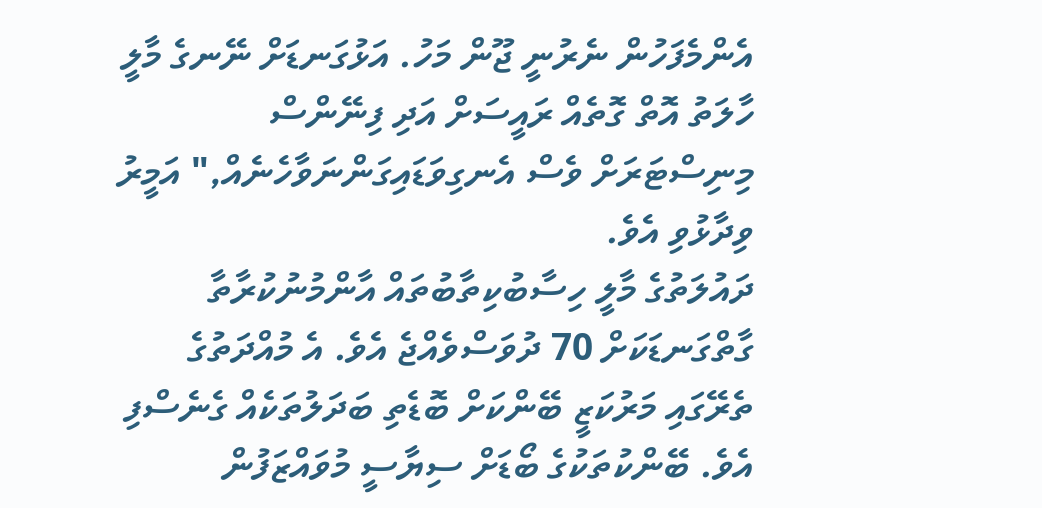އެންމެފަހުން ނެރުނީ ޖޫން މަހު. އަޅުގަނޑަށް ނޭނގެ މާލީ ހާލަތު އޮތް ގޮތެއް ރައީސަށް އަދި ފިނޭންސް މިނިސްޓަރަށް ވެސް އެނގިވަޑައިގަންނަވާހެނެއް," އަމީރު ވިދާޅުވި އެވެ.
ދައުލަތުގެ މާލީ ހިސާބުކިތާބުތައް އާންމުނުކުރާތާ ގާތްގަނޑަކަށް 70 ދުވަސްވެއްޖެ އެވެ. އެ މުއްދަތުގެ ތެރޭގައި މަރުކަޒީ ބޭންކަށް ބޮޑެތި ބަދަލުތަކެއް ގެނެސްފި އެވެ. ބޭންކުތަކުގެ ބޯޑަށް ސިޔާސީ މުވައްޒަފުން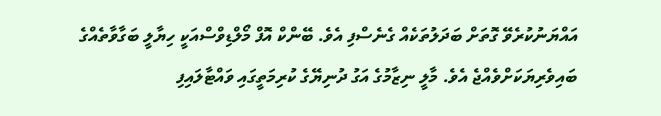އައްޔަނުކުރެވޭ ގޮތަށް ބަދަލުތަކެއް ގެނެސްފި އެވެ. ބޭންކް އޮފް މޯލްޑިވްސްއަކީ ހިޔާލީ ބަގާވާތެއްގެ ބައިވެރިޔަކަށްވެއްޖެ އެވެ. މާލީ ނިޒާމުގެ އަގު ދުނިޔޭގެ ކުރިމަތީގައި ވައްޓާލައިފި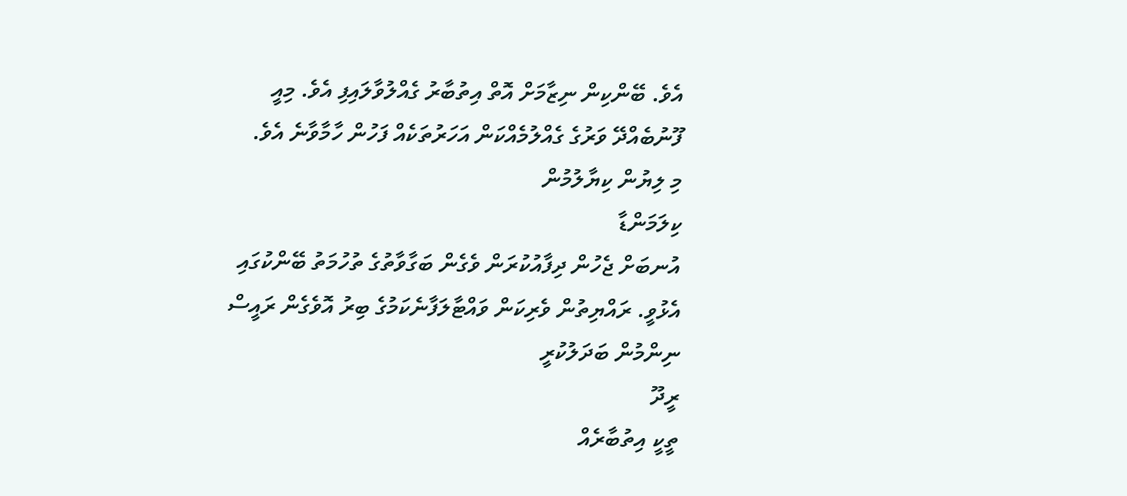އެވެ. ބޭންކިން ނިޒާމަށް އޮތް އިތުބާރު ގެއްލުވާލައިފި އެވެ. މިއީ ފޫނުބެއްދޭ ވަރުގެ ގެއްލުމެއްކަން އަހަރުތަކެއް ފަހުން ހާމާވާނެ އެވެ.
މި ލިޔުން ކިޔާލުމުން
ކިލަމަންޑާ
އުނބަށް ޖެހުން ދިފާއުކުރަން ވެގެން ބަގާވާތުގެ ތުހުމަތު ބޭންކުގައި އެޅުވީ. ރައްޔިތުން ވެރިކަން ވައްޓާލަފާނެކަމުގެ ބިރު އޮވެގެން ރައީސް ނިންމުން ބަދަލުކުރީ
ރީދޫ
ތީކީ އިތުބާރެއް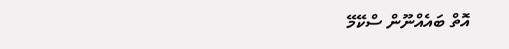އޮތް ބައެއްނޫން ސްކޭމޭ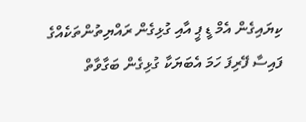ކިޔައިގެން އެމް ޑީ ޕީ އާއި ގުޅިގެން ރައްޔިތުންތަކެއްގެ ފައިސާ ފޭރިފަ ހަމަ އެބަޔަކާ ގުޅިގެން ބަގާވާތް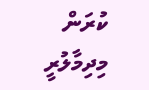ކުރަން މިދިމާލުރީ